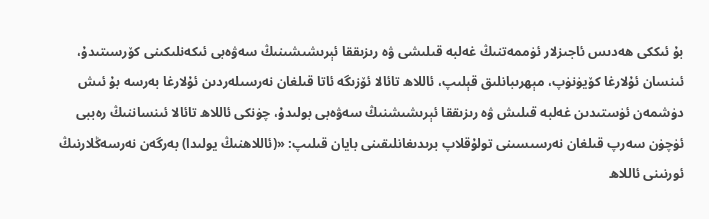بۇ ئىككى ھەدىس ئاجىزلار ئۈممەتنىڭ غەلبە قىلىشى ۋە رىزىققا ئېرىشىشىنىڭ سەۋەبى ئىكەنلىكىنى كۆرسىتىدۇ، ئىنسان ئۇلارغا كۆيۈنۈپ، مېھرىبانلىق قېلىپ، ئاللاھ تائالا ئۆزىگە ئاتا قىلغان نەرسىلەردىن ئۇلارغا بەرسە بۇ ئىش دۈشمەن ئۈستىدىن غەلبە قىلىش ۋە رىزىققا ئېرىشىشنىڭ سەۋەبى بولىدۇ، چۈنكى ئاللاھ تائالا ئىنساننىڭ رەببى ئۈچۈن سەرپ قىلغان نەرسىسىنى تولۇقلاپ برىدىغانلىقىنى بايان قىلىپ: «(ئاللاھنىڭ يولىدا) بەرگەن نەرسەڭلارنىڭ ئورنىنى ئاللاھ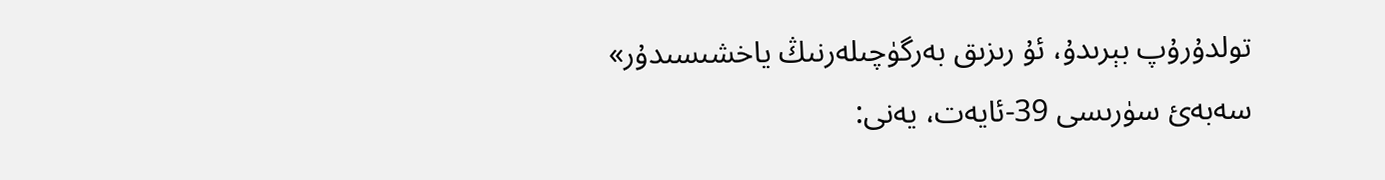تولدۇرۇپ بېرىدۇ، ئۇ رىزىق بەرگۈچىلەرنىڭ ياخشىسىدۇر» سەبەئ سۈرىسى 39-ئايەت، يەنى: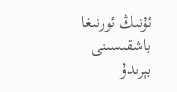ئۇنىڭ ئورنىغا باشقىسىنى بېرىدۇ